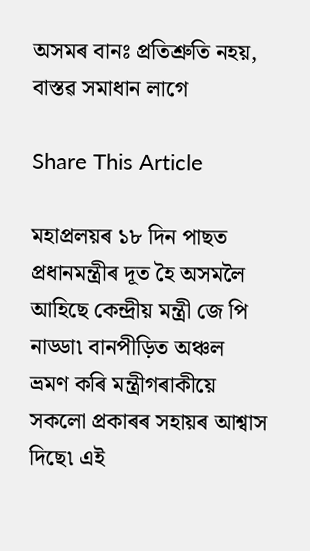অসমৰ বানঃ প্ৰতিশ্ৰুতি নহয়, বাস্তৱ সমাধান লাগে

Share This Article

মহাপ্ৰলয়ৰ ১৮ দিন পাছত প্ৰধানমন্ত্ৰীৰ দূত হৈ অসমলৈ আহিছে কেন্দ্ৰীয় মন্ত্ৰী জে পি নাড্ডা৷ বানপীড়িত অঞ্চল ভ্ৰমণ কৰি মন্ত্ৰীগৰাকীয়ে সকলো প্ৰকাৰৰ সহায়ৰ আশ্বাস দিছে৷ এই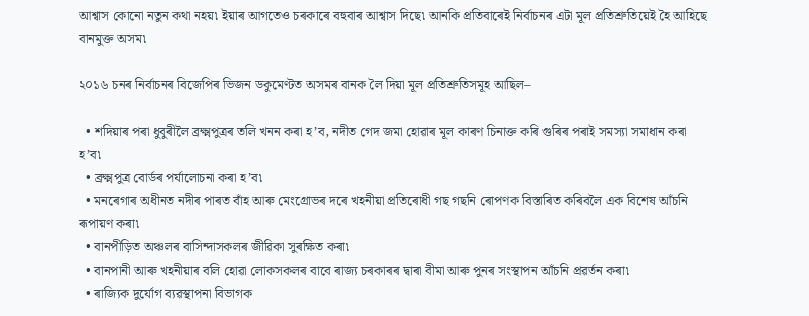আশ্বাস কোনো নতুন কথা নহয়৷ ইয়াৰ আগতেও চৰকাৰে বহুবাৰ আশ্বাস দিছে৷ আনকি প্ৰতিবাৰেই নিৰ্বাচনৰ এটা মূল প্ৰতিশ্ৰুতিয়েই হৈ আহিছে বানমুক্ত অসম৷

২০১৬ চনৰ নিৰ্বাচনৰ বিজেপিৰ ভিজন ডকুমেণ্টত অসমৰ বানক লৈ দিয়া মূল প্ৰতিশ্ৰুতিসমূহ আছিল–

  • শদিয়াৰ পৰা ধুবুৰীলৈ ব্ৰক্ষ্মপুত্ৰৰ তলি খনন কৰা হ’ব, নদীত গেদ জমা হোৱাৰ মূল কাৰণ চিনাক্ত কৰি গুৰিৰ পৰাই সমস্যা সমাধান কৰা হ’ব৷
  • ব্ৰক্ষ্মপুত্ৰ বোৰ্ডৰ পৰ্যালোচনা কৰা হ’ব৷
  • মনৰেগাৰ অধীনত নদীৰ পাৰত বাঁহ আৰু মেংগ্ৰোভৰ দৰে খহনীয়া প্ৰতিৰোধী গছ গছনি ৰোপণক বিস্তাৰিত কৰিবলৈ এক বিশেষ আঁচনি ৰূপায়ণ কৰা৷
  • বানপীড়িত অঞ্চলৰ বাসিন্দাসকলৰ জীৱিকা সুৰক্ষিত কৰা৷
  • বানপানী আৰু খহনীয়াৰ বলি হোৱা লোকসকলৰ বাবে ৰাজ্য চৰকাৰৰ দ্বাৰা বীমা আৰু পুনৰ সংস্থাপন আঁচনি প্ৰৱৰ্তন কৰা৷
  • ৰাজ্যিক দুৰ্যোগ ব্যৱস্থাপনা বিভাগক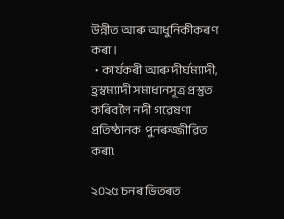উন্নীত আৰু আধুনিকীকৰণ কৰা।
  • কাৰ্যকৰী আৰু দীৰ্ঘম্যাদী, হ্ৰস্বম্যাদী সমাধানসূত্ৰ প্ৰস্তুত কৰিবলৈ নদী গৱেষণা প্ৰতিষ্ঠানক  পুনৰুজ্জীৱিত কৰা৷

২০২৫ চনৰ ভিতৰত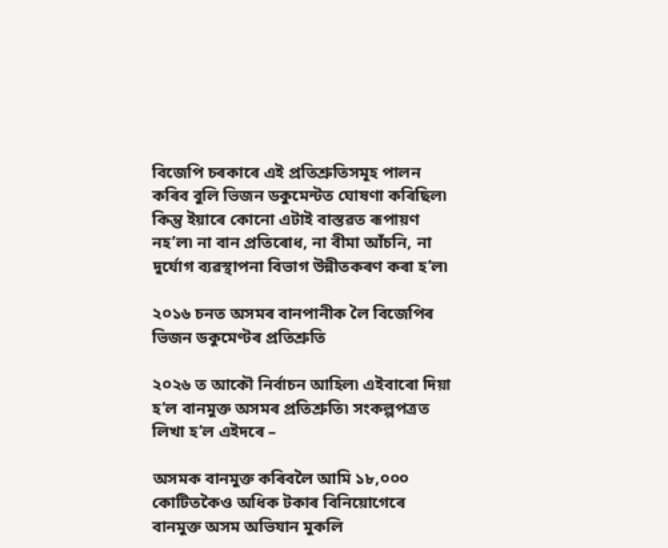বিজেপি চৰকাৰে এই প্ৰতিশ্ৰুতিসমূহ পালন কৰিব বুলি ভিজন ডকুমেন্টত ঘোষণা কৰিছিল৷ কিন্তু ইয়াৰে কোনো এটাই বাস্তৱত ৰূপায়ণ নহ’ল৷ না বান প্ৰতিৰোধ, না বীমা আঁচনি, না দুৰ্যোগ ব্যৱস্থাপনা বিভাগ উন্নীতকৰণ কৰা হ’ল৷

২০১৬ চনত অসমৰ বানপানীক লৈ বিজেপিৰ ভিজন ডকুমেণ্টৰ প্ৰতিশ্ৰুতি

২০২৬ ত আকৌ নিৰ্বাচন আহিল৷ এইবাৰো দিয়া হ’ল বানমুক্ত অসমৰ প্ৰতিশ্ৰুতি৷ সংকল্পপত্ৰত লিখা হ’ল এইদৰে –

অসমক বানমুক্ত কৰিবলৈ আমি ১৮,০০০ কোটিতকৈও অধিক টকাৰ বিনিয়োগেৰে বানমুক্ত অসম অভিযান মুকলি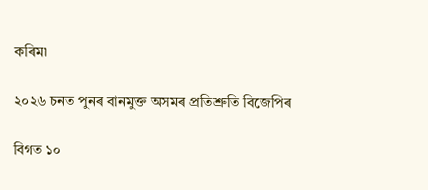কৰিম৷

২০২৬ চনত পুনৰ বানমুক্ত অসমৰ প্ৰতিশ্ৰুতি বিজেপিৰ

বিগত ১০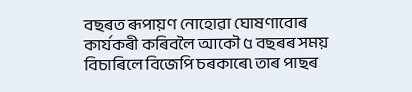বছৰত ৰূপায়ণ নোহোৱা ঘোষণাবোৰ কাৰ্যকৰী কৰিবলৈ আকৌ ৫ বছৰৰ সময় বিচাৰিলে বিজেপি চৰকাৰে৷ তাৰ পাছৰ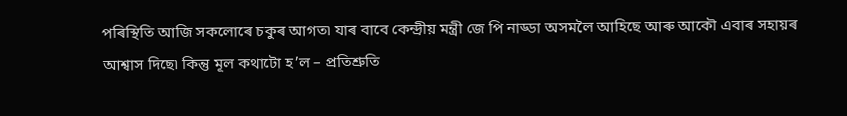পৰিস্থিতি আজি সকলোৰে চকুৰ আগত৷ যাৰ বাবে কেন্দ্ৰীয় মন্ত্ৰী জে পি নাড্ডা অসমলৈ আহিছে আৰু আকৌ এবাৰ সহায়ৰ আশ্বাস দিছে৷ কিন্তু মূল কথাটো হ’ল – প্ৰতিশ্ৰুতি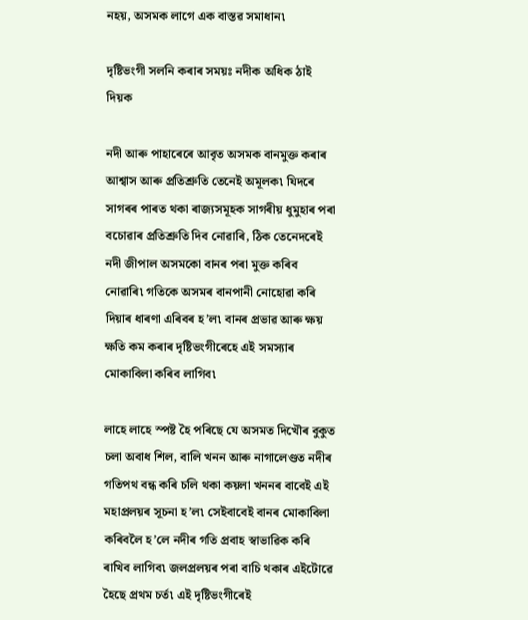নহয়, অসমক লাগে এক বাস্তৱ সমাধান৷

দৃষ্টিভংগী সলনি কৰাৰ সময়ঃ নদীক অধিক ঠাই দিয়ক

নদী আৰু পাহাৰেৰে আবৃত অসমক বানমুক্ত কৰাৰ আশ্বাস আৰু প্ৰতিশ্ৰুতি তেনেই অমূলক৷ যিদৰে সাগৰৰ পাৰত থকা ৰাজ্যসমূহক সাগৰীয় ধুমুহাৰ পৰা বচোৱাৰ প্ৰতিশ্ৰুতি দিব নোৱাৰি, ঠিক তেনেদৰেই নদী জীপাল অসমকো বানৰ পৰা মুক্ত কৰিব নোৱাৰি৷ গতিকে অসমৰ বানপানী নোহোৱা কৰি দিয়াৰ ধাৰণা এৰিবৰ হ’ল৷ বানৰ প্ৰভাৱ আৰু ক্ষয় ক্ষতি কম কৰাৰ দৃষ্টিভংগীৰেহে এই সমস্যাৰ মোকাবিলা কৰিব লাগিব৷

লাহে লাহে স্পষ্ট হৈ পৰিছে যে অসমত দিখৌৰ বুকুত চলা অবাধ শিল, বালি খনন আৰু নাগালেণ্ডত নদীৰ গতিপথ বন্ধ কৰি চলি থকা কয়লা খননৰ বাবেই এই মহাপ্ৰলয়ৰ সূচনা হ’ল৷ সেইবাবেই বানৰ মোকাবিলা কৰিবলৈ হ’লে নদীৰ গতি প্ৰবাহ স্বাভাৱিক কৰি ৰাখিব লাগিব৷ জলপ্ৰলয়ৰ পৰা বাচি থকাৰ এইটোৱে হৈছে প্ৰথম চৰ্ত৷ এই দৃষ্টিভংগীৰেই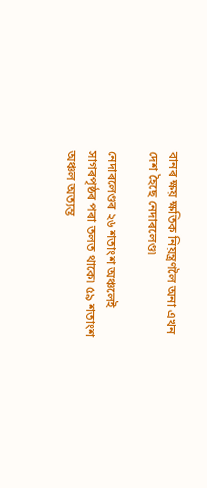বানৰ ক্ষয় ক্ষতিক নিয়ন্ত্ৰণলৈ অনা এখন দেশ হৈছে নেদাৰলেণ্ড৷

নেদাৰলেণ্ডৰ ২৬ শতাংশ অঞ্চলেই সাগৰপৃষ্ঠৰ পৰা তলত থাকে৷ ৫৯ শতাংশ অঞ্চল অত্যন্ত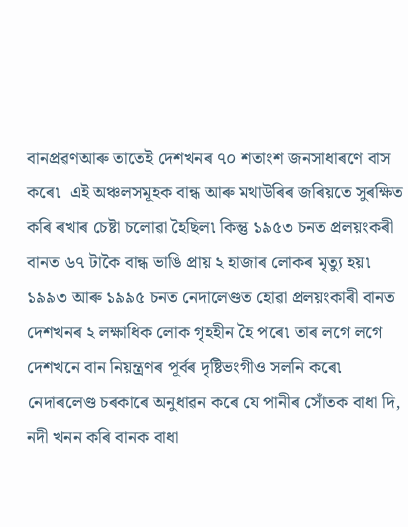বানপ্ৰৱণআৰু তাতেই দেশখনৰ ৭০ শতাংশ জনসাধাৰণে বাস কৰে৷  এই অঞ্চলসমূহক বান্ধ আৰু মথাউৰিৰ জৰিয়তে সুৰক্ষিত কৰি ৰখাৰ চেষ্টা চলোৱা হৈছিল৷ কিন্তু ১৯৫৩ চনত প্ৰলয়ংকৰী বানত ৬৭ টাকৈ বান্ধ ভাঙি প্ৰায় ২ হাজাৰ লোকৰ মৃত্যু হয়৷ ১৯৯৩ আৰু ১৯৯৫ চনত নেদালেণ্ডত হোৱা প্ৰলয়ংকাৰী বানত দেশখনৰ ২ লক্ষাধিক লোক গৃহহীন হৈ পৰে৷ তাৰ লগে লগে দেশখনে বান নিয়ন্ত্ৰণৰ পূৰ্বৰ দৃষ্টিভংগীও সলনি কৰে৷ নেদাৰলেণ্ড চৰকাৰে অনুধাৱন কৰে যে পানীৰ সোঁতক বাধা দি, নদী খনন কৰি বানক বাধা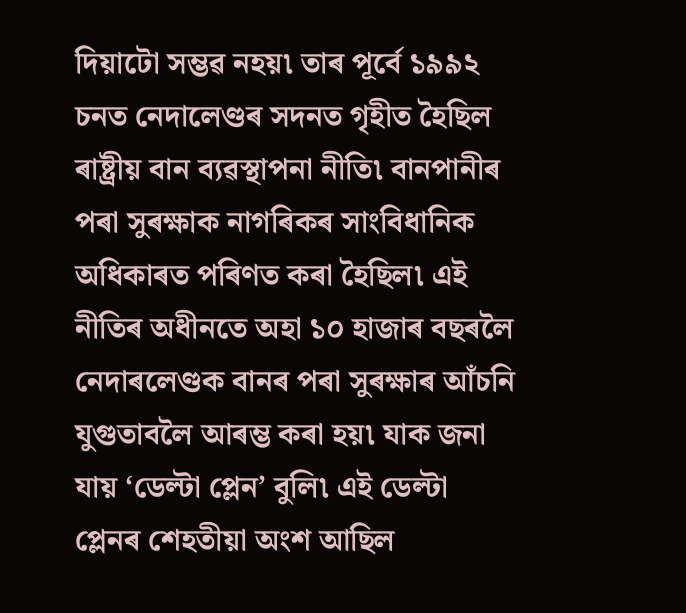দিয়াটো সম্ভৱ নহয়৷ তাৰ পূৰ্বে ১৯৯২ চনত নেদালেণ্ডৰ সদনত গৃহীত হৈছিল ৰাষ্ট্ৰীয় বান ব্যৱস্থাপনা নীতি৷ বানপানীৰ পৰা সুৰক্ষাক নাগৰিকৰ সাংবিধানিক অধিকাৰত পৰিণত কৰা হৈছিল৷ এই নীতিৰ অধীনতে অহা ১০ হাজাৰ বছৰলৈ নেদাৰলেণ্ডক বানৰ পৰা সুৰক্ষাৰ আঁচনি যুগুতাবলৈ আৰম্ভ কৰা হয়৷ যাক জনা যায় ‘ডেল্টা প্লেন’ বুলি৷ এই ডেল্টা প্লেনৰ শেহতীয়া অংশ আছিল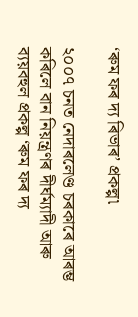‘ৰুম ফৰ দ্য ৰিভাৰ’ প্ৰকল্প৷

২০০৭ চনত নেদাৰলেণ্ড চৰকাৰে আৰম্ভ কৰিলে বান নিয়ন্ত্ৰণৰ দীৰ্ঘম্যাদী আৰু ব্যয়বহুল প্ৰকল্প ‘ৰুম ফৰ দ্য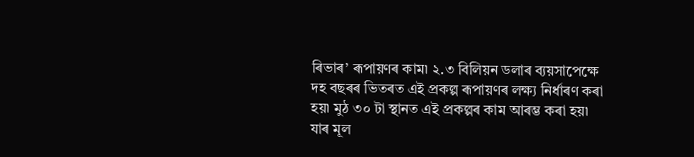ৰিভাৰ’ ৰূপায়ণৰ কাম৷ ২.৩ বিলিয়ন ডলাৰ ব্যয়সাপেক্ষে দহ বছৰৰ ভিতৰত এই প্ৰকল্প ৰূপায়ণৰ লক্ষ্য নিৰ্ধাৰণ কৰা হয়৷ মুঠ ৩০ টা স্থানত এই প্ৰকল্পৰ কাম আৰম্ভ কৰা হয়৷ যাৰ মূল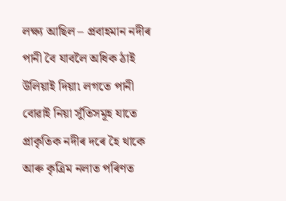লক্ষ্য আছিল – প্ৰবাহমান নদীৰ পানী বৈ যাবলৈ অধিক ঠাই উলিয়াই দিয়া৷ লগতে পানী বোৱাই নিয়া সুঁতিসমূহ যাতে প্ৰাকৃতিক নদীৰ দৰে হৈ থাকে আৰু কৃত্ৰিম নলাত পৰিণত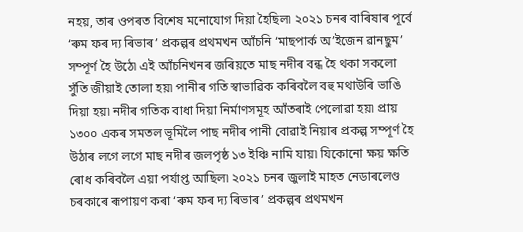নহয়, তাৰ ওপৰত বিশেষ মনোযোগ দিয়া হৈছিল৷ ২০২১ চনৰ বাৰিষাৰ পূৰ্বে ‘ৰুম ফৰ দ্য ৰিভাৰ’ প্ৰকল্পৰ প্ৰথমখন আঁচনি ‘মাছপাৰ্ক অ’ইজেন ৱানছুম’ সম্পূৰ্ণ হৈ উঠে৷ এই আঁচনিখনৰ জৰিয়তে মাছ নদীৰ বন্ধ হৈ থকা সকলো সুঁতি জীয়াই তোলা হয়৷ পানীৰ গতি স্বাভাৱিক কৰিবলৈ বহু মথাউৰি ভাঙি দিয়া হয়৷ নদীৰ গতিক বাধা দিয়া নিৰ্মাণসমূহ আঁতৰাই পেলোৱা হয়৷ প্ৰায় ১৩০০ একৰ সমতল ভূমিলৈ পাছ নদীৰ পানী বোৱাই নিয়াৰ প্ৰকল্প সম্পূৰ্ণ হৈ উঠাৰ লগে লগে মাছ নদীৰ জলপৃষ্ঠ ১৩ ইঞ্চি নামি যায়৷ যিকোনো ক্ষয় ক্ষতি ৰোধ কৰিবলৈ এয়া পৰ্যাপ্ত আছিল৷ ২০২১ চনৰ জুলাই মাহত নেডাৰলেণ্ড চৰকাৰে ৰূপায়ণ কৰা ‘ৰুম ফৰ দ্য ৰিভাৰ’ প্ৰকল্পৰ প্ৰথমখন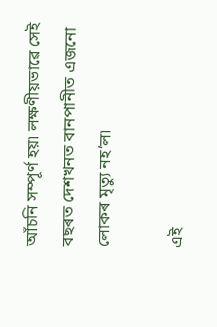আঁচনি সম্পূৰ্ণ হয়৷ লক্ষণীয়ভাৱে সেই বছৰত দেশখনত বানপানীত এজনো লোকৰ মৃত্যু নহ’ল৷

এই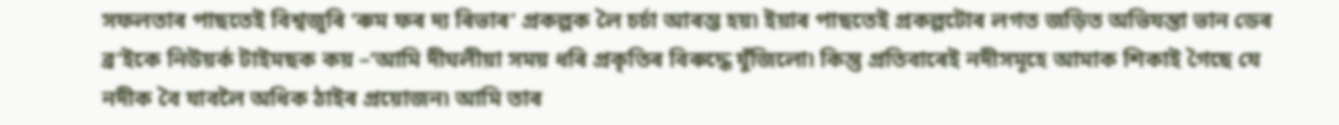সফলতাৰ পাছতেই বিশ্বজুৰি ‘ৰুম ফৰ দ্য ৰিভাৰ’ প্ৰকল্পক লৈ চৰ্চা আৰম্ভ হয়৷ ইয়াৰ পাছতেই প্ৰকল্পটোৰ লগত জড়িত অভিযন্তা ভান ডেৰ ব্ৰ’ইকে নিউয়ৰ্ক টাইমছক কয় –‘আমি দীঘলীয়া সময় ধৰি প্ৰকৃতিৰ বিৰুদ্ধে যুঁজিলো৷ কিন্তু প্ৰতিবাৰেই নদীসমূহে আমাক শিকাই গৈছে যে নদীক বৈ যাবলৈ অধিক ঠাইৰ প্ৰয়োজন৷ আমি তাৰ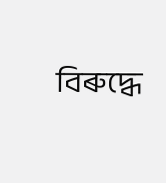বিৰুদ্ধে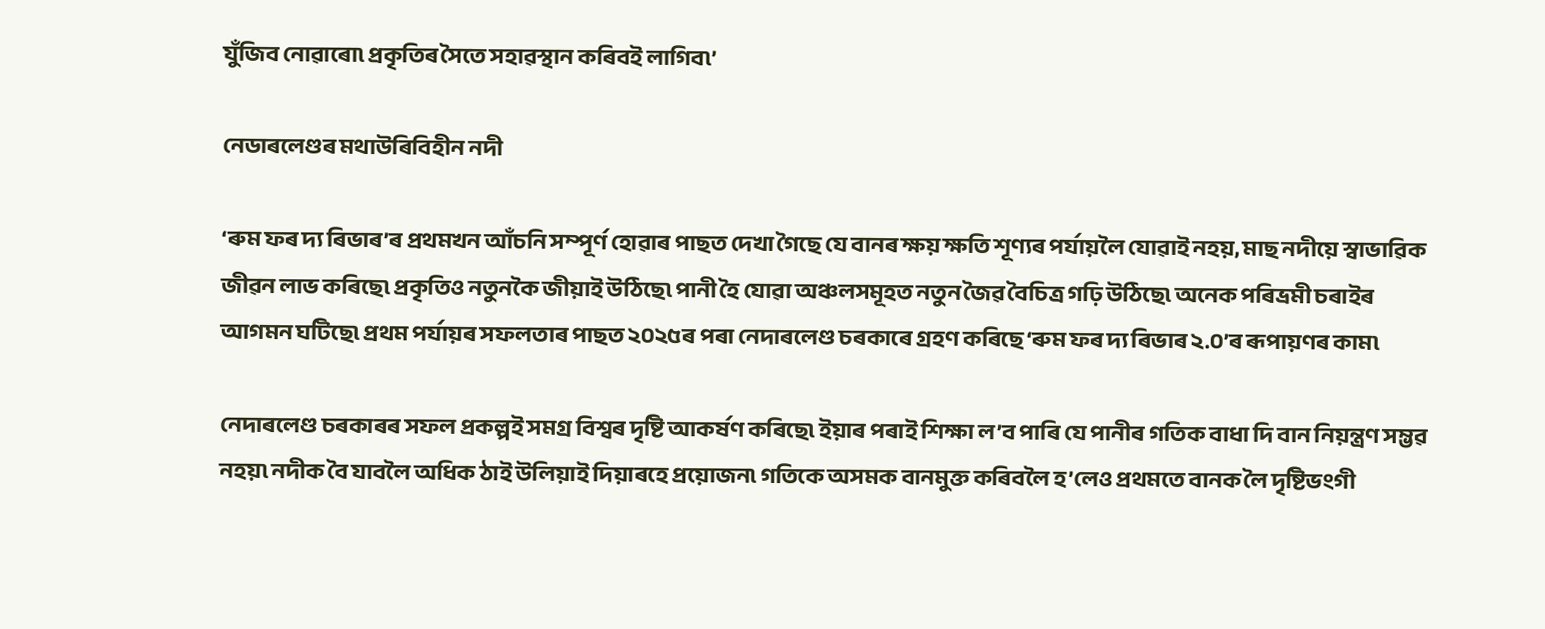যুঁজিব নোৱাৰো৷ প্ৰকৃতিৰ সৈতে সহাৱস্থান কৰিবই লাগিব৷’

নেডাৰলেণ্ডৰ মথাউৰিবিহীন নদী

‘ৰুম ফৰ দ্য ৰিভাৰ’ৰ প্ৰথমখন আঁচনি সম্পূৰ্ণ হোৱাৰ পাছত দেখা গৈছে যে বানৰ ক্ষয় ক্ষতি শূণ্যৰ পৰ্যায়লৈ যোৱাই নহয়, মাছ নদীয়ে স্বাভাৱিক জীৱন লাভ কৰিছে৷ প্ৰকৃতিও নতুনকৈ জীয়াই উঠিছে৷ পানী হৈ যোৱা অঞ্চলসমূহত নতুন জৈৱ বৈচিত্ৰ গঢ়ি উঠিছে৷ অনেক পৰিভ্ৰমী চৰাইৰ আগমন ঘটিছে৷ প্ৰথম পৰ্যায়ৰ সফলতাৰ পাছত ২০২৫ৰ পৰা নেদাৰলেণ্ড চৰকাৰে গ্ৰহণ কৰিছে ‘ৰুম ফৰ দ্য ৰিভাৰ ২.০’ৰ ৰূপায়ণৰ কাম৷

নেদাৰলেণ্ড চৰকাৰৰ সফল প্ৰকল্পই সমগ্ৰ বিশ্বৰ দৃষ্টি আকৰ্ষণ কৰিছে৷ ইয়াৰ পৰাই শিক্ষা ল’ব পাৰি যে পানীৰ গতিক বাধা দি বান নিয়ন্ত্ৰণ সম্ভৱ নহয়৷ নদীক বৈ যাবলৈ অধিক ঠাই উলিয়াই দিয়াৰহে প্ৰয়োজন৷ গতিকে অসমক বানমুক্ত কৰিবলৈ হ’লেও প্ৰথমতে বানক লৈ দৃষ্টিভংগী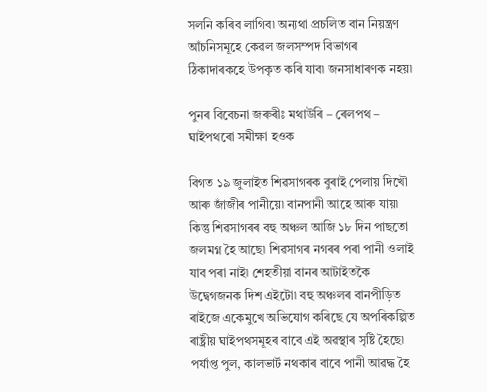সলনি কৰিব লাগিব৷ অন্যথা প্ৰচলিত বান নিয়ন্ত্ৰণ আঁচনিসমূহে কেৱল জলসম্পদ বিভাগৰ ঠিকাদাৰকহে উপকৃত কৰি যাব৷ জনসাধাৰণক নহয়৷

পুনৰ বিবেচনা জৰুৰীঃ মথাউৰি – ৰেলপথ – ঘাইপথৰো সমীক্ষা হওক

বিগত ১৯ জুলাইত শিৱসাগৰক বুৰাই পেলায় দিখৌ আৰু জাঁজীৰ পানীয়ে৷ বানপানী আহে আৰু যায়৷ কিন্তু শিৱসাগৰৰ বহু অঞ্চল আজি ১৮ দিন পাছতো জলমগ্ন হৈ আছে৷ শিৱসাগৰ নগৰৰ পৰা পানী ওলাই যাব পৰা নাই৷ শেহতীয়া বানৰ আটাইতকৈ উদ্বেগজনক দিশ এইটো৷ বহু অঞ্চলৰ বানপীড়িত ৰাইজে একেমুখে অভিযোগ কৰিছে যে অপৰিকল্পিত ৰাষ্ট্ৰীয় ঘাইপথসমূহৰ বাবে এই অৱস্থাৰ সৃষ্টি হৈছে৷ পৰ্যাপ্ত পুল, কালভাৰ্ট নথকাৰ বাবে পানী আৱদ্ধ হৈ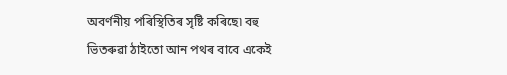অবৰ্ণনীয় পৰিস্থিতিৰ সৃষ্টি কৰিছে৷ বহু ভিতৰুৱা ঠাইতো আন পথৰ বাবে একেই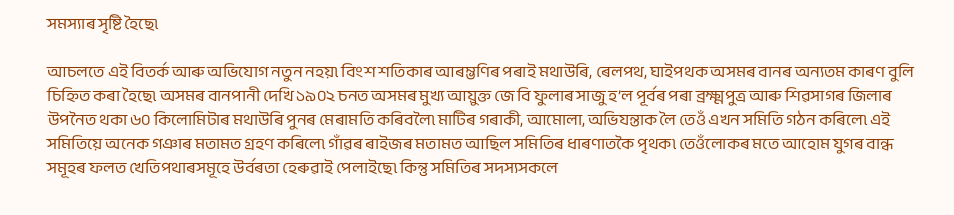সমস্যাৰ সৃষ্টি হৈছে৷

আচলতে এই বিতৰ্ক আৰু অভিযোগ নতুন নহয়৷ বিংশ শতিকাৰ আৰম্ভণিৰ পৰাই মথাউৰি, ৰেলপথ, ঘাইপথক অসমৰ বানৰ অন্যতম কাৰণ বুলি চিহ্নিত কৰা হৈছে৷ অসমৰ বানপানী দেখি ১৯০২ চনত অসমৰ মুখ্য আয়ুক্ত জে বি ফুলাৰ সাজু হ’ল পূৰ্বৰ পৰা ব্ৰক্ষ্মপুত্ৰ আৰু শিৱসাগৰ জিলাৰ উপনৈত থকা ৬০ কিলোমিটাৰ মথাউৰি পুনৰ মেৰামতি কৰিবলৈ৷ মাটিৰ গৰাকী, আমোলা, অভিযন্তাক লৈ তেওঁ এখন সমিতি গঠন কৰিলে৷ এই সমিতিয়ে অনেক গঞাৰ মতামত গ্ৰহণ কৰিলে৷ গাঁৱৰ ৰাইজৰ মতামত আছিল সমিতিৰ ধাৰণাতকৈ পৃথক৷ তেওঁলোকৰ মতে আহোম যুগৰ বান্ধ সমূহৰ ফলত খেতিপথাৰসমূহে উৰ্বৰতা হেৰুৱাই পেলাইছে৷ কিন্তু সমিতিৰ সদস্যসকলে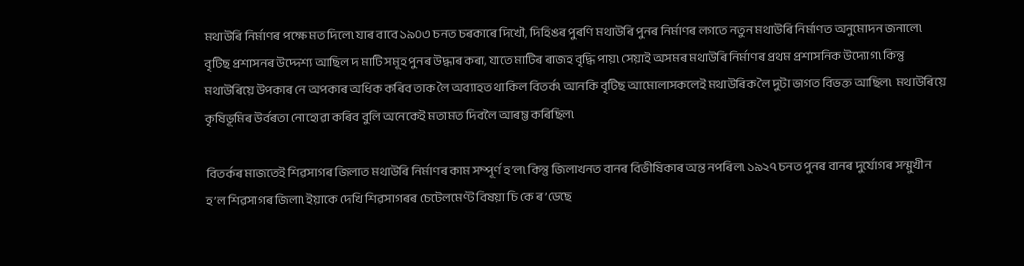মথাউৰি নিৰ্মাণৰ পক্ষে মত দিলে৷ যাৰ বাবে ১৯০৩ চনত চৰকাৰে দিখৌ, দিহিঙৰ পুৰণি মথাউৰি পুনৰ নিৰ্মাণৰ লগতে নতুন মথাউৰি নিৰ্মাণত অনুমোদন জনালে৷ বৃটিছ প্ৰশাসনৰ উদ্দেশ্য আছিল দ মাটি সমূহ পুনৰ উদ্ধাৰ কৰা, যাতে মাটিৰ ৰাজহ বৃদ্ধি পায়৷ সেয়াই অসমৰ মথাউৰি নিৰ্মাণৰ প্ৰথম প্ৰশাসনিক উদ্যোগ৷ কিন্তু মথাউৰিয়ে উপকাৰ নে অপকাৰ অধিক কৰিব তাক লৈ অব্যাহত থাকিল বিতৰ্ক৷ আনকি বৃটিছ আমোলাসকলেই মথাউৰিক লৈ দুটা ভাগত বিভক্ত আছিল৷  মথাউৰিয়ে কৃষিভূমিৰ উৰ্বৰতা নোহোৱা কৰিব বুলি অনেকেই মতামত দিবলৈ আৰম্ভ কৰিছিল৷

বিতৰ্কৰ মাজতেই শিৱসাগৰ জিলাত মথাউৰি নিৰ্মাণৰ কাম সম্পূৰ্ণ হ’ল৷ কিন্তু জিলাখনত বানৰ বিভীষিকাৰ অন্ত নপৰিল৷ ১৯২৭ চনত পুনৰ বানৰ দুৰ্যোগৰ সন্মুখীন হ’ল শিৱসাগৰ জিলা৷ ইয়াকে দেখি শিৱসাগৰৰ চেটেলমেণ্ট বিষয়া চি কে ৰ’ডেছে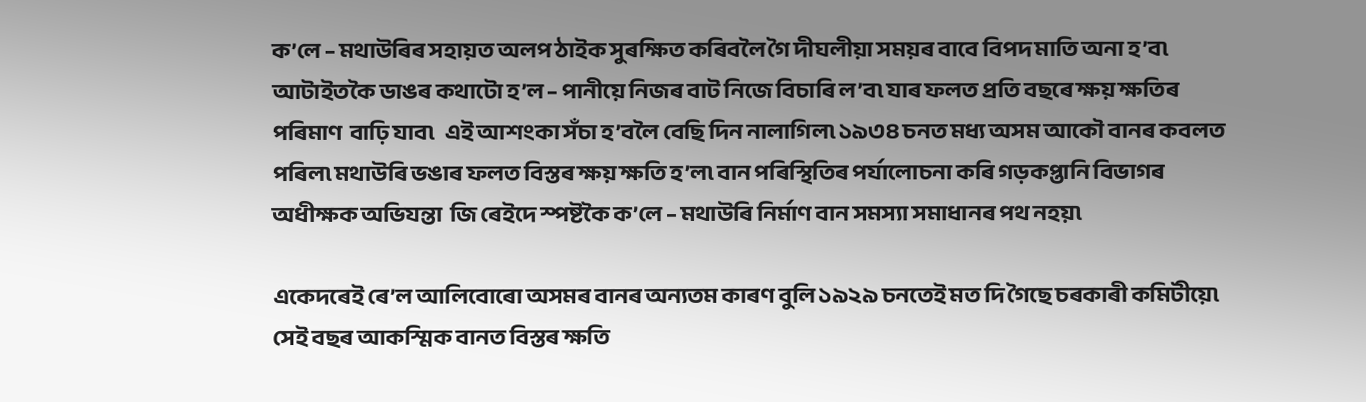ক’লে – মথাউৰিৰ সহায়ত অলপ ঠাইক সুৰক্ষিত কৰিবলৈ গৈ দীঘলীয়া সময়ৰ বাবে বিপদ মাতি অনা হ’ব৷ আটাইতকৈ ডাঙৰ কথাটো হ’ল – পানীয়ে নিজৰ বাট নিজে বিচাৰি ল’ব৷ যাৰ ফলত প্ৰতি বছৰে ক্ষয় ক্ষতিৰ পৰিমাণ  বাঢ়ি যাব৷   এই আশংকা সঁচা হ’বলৈ বেছি দিন নালাগিল৷ ১৯৩৪ চনত মধ্য অসম আকৌ বানৰ কবলত পৰিল৷ মথাউৰি ভঙাৰ ফলত বিস্তৰ ক্ষয় ক্ষতি হ’ল৷ বান পৰিস্থিতিৰ পৰ্যালোচনা কৰি গড়কপ্তানি বিভাগৰ অধীক্ষক অভিযন্তা  জি ৰেইদে স্পষ্টকৈ ক’লে – মথাউৰি নিৰ্মাণ বান সমস্যা সমাধানৰ পথ নহয়৷

একেদৰেই ৰে’ল আলিবোৰো অসমৰ বানৰ অন্যতম কাৰণ বুলি ১৯২৯ চনতেই মত দি গৈছে চৰকাৰী কমিটীয়ে৷ সেই বছৰ আকস্মিক বানত বিস্তৰ ক্ষতি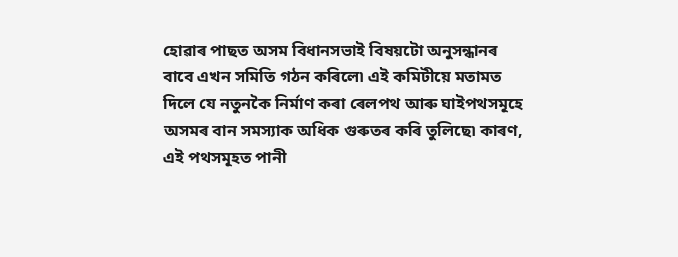হোৱাৰ পাছত অসম বিধানসভাই বিষয়টো অনুসন্ধানৰ বাবে এখন সমিতি গঠন কৰিলে৷ এই কমিটীয়ে মতামত দিলে যে নতুনকৈ নিৰ্মাণ কৰা ৰেলপথ আৰু ঘাইপথসমূহে অসমৰ বান সমস্যাক অধিক গুৰুতৰ কৰি তুলিছে৷ কাৰণ, এই পথসমূহত পানী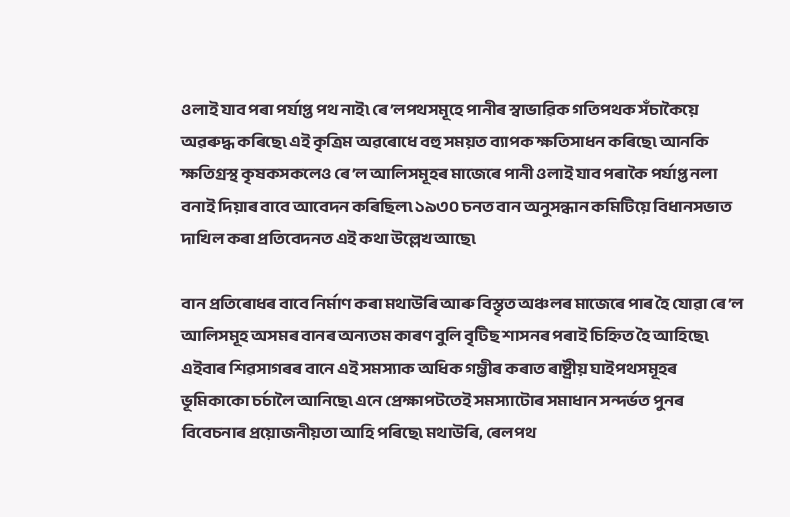ওলাই যাব পৰা পৰ্যাপ্ত পথ নাই৷ ৰে’লপথসমূহে পানীৰ স্বাভাৱিক গতিপথক সঁচাকৈয়ে অৱৰুদ্ধ কৰিছে৷ এই কৃত্ৰিম অৱৰোধে বহু সময়ত ব্যাপক ক্ষতিসাধন কৰিছে৷ আনকি ক্ষতিগ্ৰস্থ কৃষকসকলেও ৰে’ল আলিসমূহৰ মাজেৰে পানী ওলাই যাব পৰাকৈ পৰ্যাপ্ত নলা বনাই দিয়াৰ বাবে আবেদন কৰিছিল৷ ১৯৩০ চনত বান অনুসন্ধান কমিটিয়ে বিধানসভাত দাখিল কৰা প্ৰতিবেদনত এই কথা উল্লেখ আছে৷

বান প্ৰতিৰোধৰ বাবে নিৰ্মাণ কৰা মথাউৰি আৰু বিস্তৃত অঞ্চলৰ মাজেৰে পাৰ হৈ যোৱা ৰে’ল আলিসমূহ অসমৰ বানৰ অন্যতম কাৰণ বুলি বৃটিছ শাসনৰ পৰাই চিহ্নিত হৈ আহিছে৷ এইবাৰ শিৱসাগৰৰ বানে এই সমস্যাক অধিক গম্ভীৰ কৰাত ৰাষ্ট্ৰীয় ঘাইপথসমূহৰ ভূমিকাকো চৰ্চালৈ আনিছে৷ এনে প্ৰেক্ষাপটতেই সমস্যাটোৰ সমাধান সন্দৰ্ভত পুনৰ বিবেচনাৰ প্ৰয়োজনীয়তা আহি পৰিছে৷ মথাউৰি, ৰেলপথ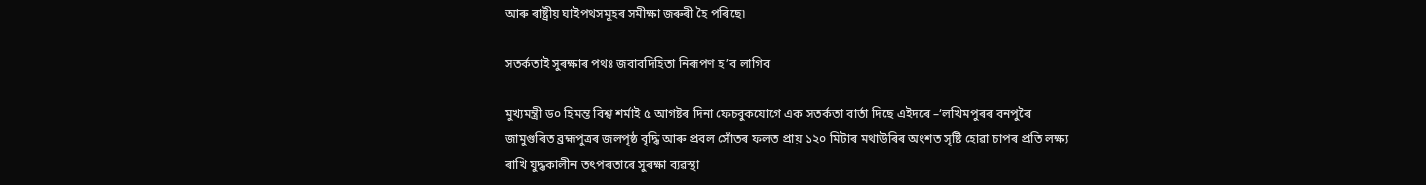আৰু ৰাষ্ট্ৰীয় ঘাইপথসমূহৰ সমীক্ষা জৰুৰী হৈ পৰিছে৷

সতৰ্কতাই সুৰক্ষাৰ পথঃ জবাবদিহিতা নিৰূপণ হ’ব লাগিব

মুখ্যমন্ত্ৰী ড০ হিমন্ত বিশ্ব শৰ্মাই ৫ আগষ্টৰ দিনা ফেচবুকযোগে এক সতৰ্কতা বাৰ্তা দিছে এইদৰে –‘লখিমপুৰৰ বনপুৰৈ জামুগুৰিত ব্ৰহ্মপুত্ৰৰ জলপৃষ্ঠ বৃদ্ধি আৰু প্ৰবল সোঁতৰ ফলত প্ৰায় ১২০ মিটাৰ মথাউৰিৰ অংশত সৃষ্টি হোৱা চাপৰ প্ৰতি লক্ষ্য ৰাখি যুদ্ধকালীন তৎপৰতাৰে সুৰক্ষা ব্যৱস্থা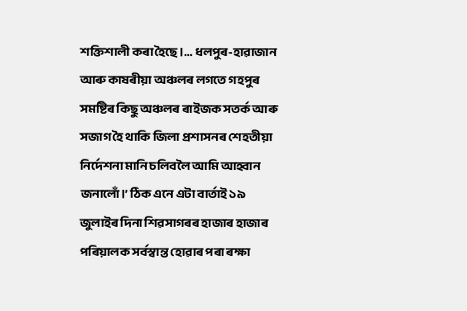শক্তিশালী কৰা হৈছে।… ধলপুৰ-হাৱাজান আৰু কাষৰীয়া অঞ্চলৰ লগতে গহপুৰ সমষ্টিৰ কিছু অঞ্চলৰ ৰাইজক সতৰ্ক আৰু সজাগ হৈ থাকি জিলা প্ৰশাসনৰ শেহতীয়া নিৰ্দেশনা মানি চলিবলৈ আমি আহ্বান জনালোঁ।’ ঠিক এনে এটা বাৰ্তাই ১৯ জুলাইৰ দিনা শিৱসাগৰৰ হাজাৰ হাজাৰ পৰিয়ালক সৰ্বস্বান্ত হোৱাৰ পৰা ৰক্ষা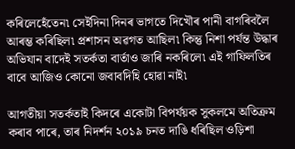কৰিলেহেঁতেন৷ সেইদিনা দিনৰ ভাগতে দিখৌৰ পানী বাগৰিবলৈ আৰম্ভ কৰিছিল৷ প্ৰশাসন অৱগত আছিল৷ কিন্তু নিশা পৰ্যন্ত উদ্ধাৰ অভিযান বাদেই সতৰ্কতা বাৰ্তাও জাৰি নকৰিলে৷ এই গাফিলতিৰ বাবে আজিও কোনো জবাবদিহি হোৱা নাই৷

আগতীয়া সতৰ্কতাই কিদৰে একোটা বিপৰ্যয়ক সুকলমে অতিক্ৰম কৰাব পাৰে, তাৰ নিদৰ্শন ২০১৯ চনত দাঙি ধৰিছিল ওড়িশা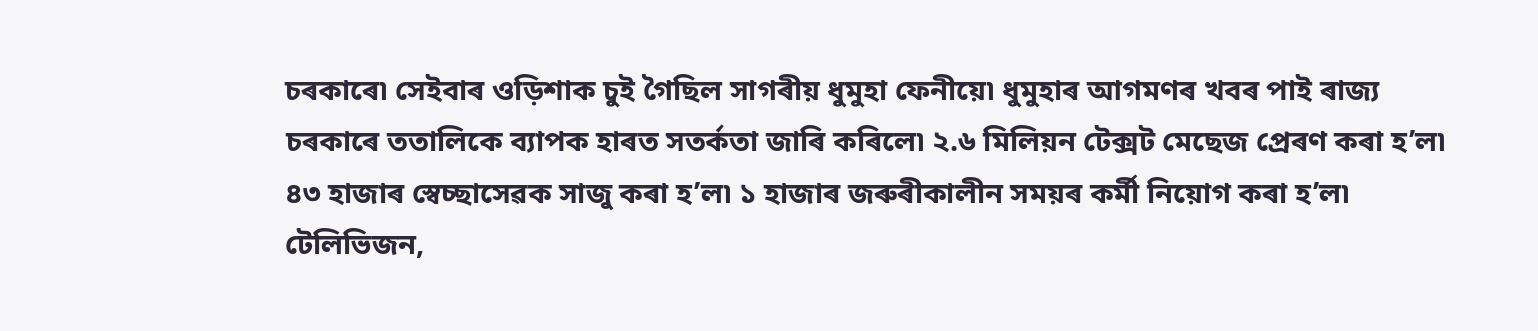চৰকাৰে৷ সেইবাৰ ওড়িশাক চুই গৈছিল সাগৰীয় ধুমুহা ফেনীয়ে৷ ধুমুহাৰ আগমণৰ খবৰ পাই ৰাজ্য চৰকাৰে ততালিকে ব্যাপক হাৰত সতৰ্কতা জাৰি কৰিলে৷ ২.৬ মিলিয়ন টেক্সট মেছেজ প্ৰেৰণ কৰা হ’ল৷ ৪৩ হাজাৰ স্বেচ্ছাসেৱক সাজু কৰা হ’ল৷ ১ হাজাৰ জৰুৰীকালীন সময়ৰ কৰ্মী নিয়োগ কৰা হ’ল৷ টেলিভিজন,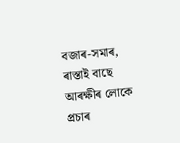বজাৰ-সমাৰ, ৰাস্তাই বাছে আৰক্ষীৰ লোকে প্ৰচাৰ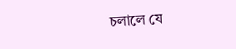চলালে যে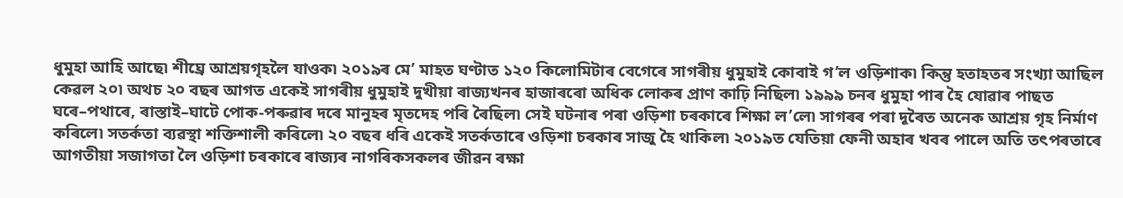ধুমুহা আহি আছে৷ শীঘ্ৰে আশ্ৰয়গৃহলৈ যাওক৷ ২০১৯ৰ মে’ মাহত ঘণ্টাত ১২০ কিলোমিটাৰ বেগেৰে সাগৰীয় ধুমুহাই কোবাই গ’ল ওড়িশাক৷ কিন্তু হতাহতৰ সংখ্যা আছিল কেৱল ২০৷ অথচ ২০ বছৰ আগত একেই সাগৰীয় ধুমুহাই দুখীয়া ৰাজ্যখনৰ হাজাৰৰো অধিক লোকৰ প্ৰাণ কাঢ়ি নিছিল৷ ১৯৯৯ চনৰ ধুমুহা পাৰ হৈ যোৱাৰ পাছত ঘৰে–পথাৰে, ৰাস্তাই–ঘাটে পোক-পৰুৱাৰ দৰে মানুহৰ মৃতদেহ পৰি ৰৈছিল৷ সেই ঘটনাৰ পৰা ওড়িশা চৰকাৰে শিক্ষা ল’লে৷ সাগৰৰ পৰা দূৰৈত অনেক আশ্ৰয় গৃহ নিৰ্মাণ কৰিলে৷ সতৰ্কতা ব্যৱস্থা শক্তিশালী কৰিলে৷ ২০ বছৰ ধৰি একেই সতৰ্কতাৰে ওড়িশা চৰকাৰ সাজু হৈ থাকিল৷ ২০১৯ত যেতিয়া ফেনী অহাৰ খবৰ পালে অতি তৎপৰতাৰে আগতীয়া সজাগতা লৈ ওড়িশা চৰকাৰে ৰাজ্যৰ নাগৰিকসকলৰ জীৱন ৰক্ষা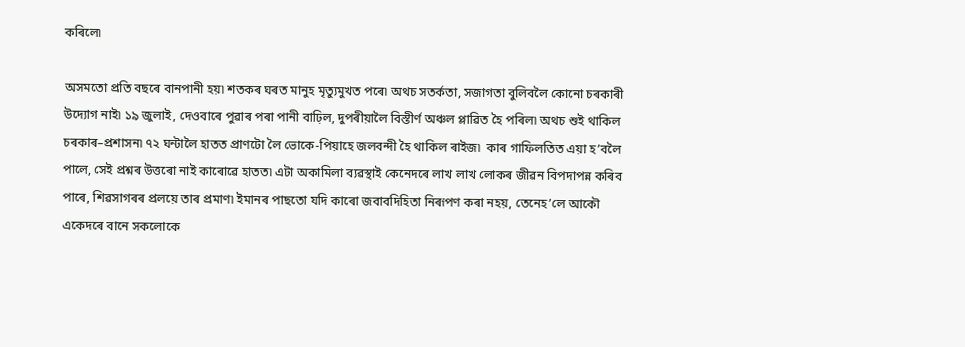কৰিলে৷

অসমতো প্ৰতি বছৰে বানপানী হয়৷ শতকৰ ঘৰত মানুহ মৃত্যুমুখত পৰে৷ অথচ সতৰ্কতা, সজাগতা বুলিবলৈ কোনো চৰকাৰী উদ্যোগ নাই৷ ১৯ জুলাই, দেওবাৰে পুৱাৰ পৰা পানী বাঢ়িল, দুপৰীয়ালৈ বিস্তীৰ্ণ অঞ্চল প্লাৱিত হৈ পৰিল৷ অথচ শুই থাকিল চৰকাৰ–প্ৰশাসন৷ ৭২ ঘন্টালৈ হাতত প্ৰাণটো লৈ ভোকে-পিয়াহে জলবন্দী হৈ থাকিল ৰাইজ৷  কাৰ গাফিলতিত এয়া হ’বলৈ পালে, সেই প্ৰশ্নৰ উত্তৰো নাই কাৰোৱে হাতত৷ এটা অকামিলা ব্যৱস্থাই কেনেদৰে লাখ লাখ লোকৰ জীৱন বিপদাপন্ন কৰিব পাৰে, শিৱসাগৰৰ প্ৰলয়ে তাৰ প্ৰমাণ৷ ইমানৰ পাছতো যদি কাৰো জবাবদিহিতা নিৰূপণ কৰা নহয়, তেনেহ’লে আকৌ একেদৰে বানে সকলোকে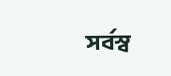সৰ্বস্ব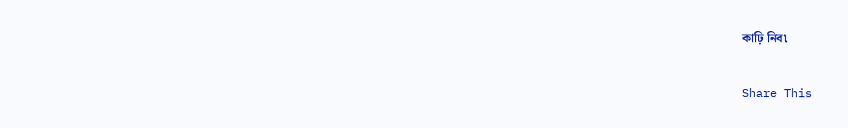কাঢ়ি নিব৷

Share This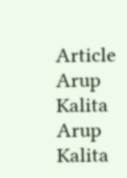Article
Arup Kalita
Arup Kalita